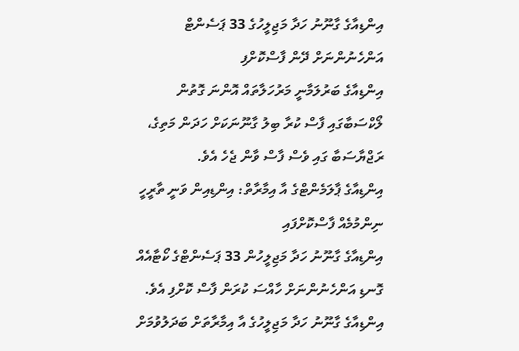އިންޑިއާގެ ގާނޫނު ހަދާ މަޖިލީހުގެ 33 ޕަސެންޓް އަންހެނުންނަށް ދޭން ފާސްކޮށްފި
އިންޑިއާގެ ބަރުލަމާނީ މަރުހަލާތައް އޮންނަ ގޮތުން ލޯކްސަބާގައި ފާސް ކުރާ ބިލު ގާނޫނަކަށް ހަދަން މަތިގެ، ރަޖްޔާސަބާ ގައި ވެސް ފާސް ވާން ޖެހެ އެވެ.
އިންޑިއާގެ ޕާލަމެންޓްގެ އާ އިމާރާތް: އިންޑިއިން ވަނީ ތާރީހީ ނިންމުމެއް ފާސްކޮށްފައި
އިންޑިއާގެ ގާނޫނު ހަދާ މަޖިލީހުން 33 ޕަސެންޓްގެ ކޯޓާއެއް ގޮނޑި އަންހެނުންނަށް ހާއްސަ ކުރަން ފާސް ކޮށްފި އެވެ.
އިންޑިއާގެ ގާނޫނު ހަދާ މަޖިލީހުގެ އާ އިމާރާތަށް ބަދަލުވުމަށް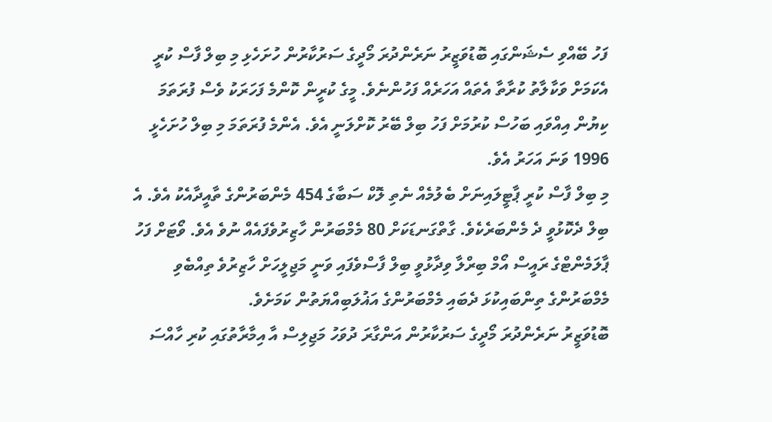ފަހު ބޭއްވި ސެޝަންގައި ބޮޑުވަޒީރު ނަރެންދުރަ މޯދީގެ ސަރުކާރުން ހުށަހެޅި މި ބިލް ފާސް ކުރީ އެކަމަށް ވަކާލާތު ކުރާތާ އެތައް އަހަރެއް ފަހުންނެވެ. މީގެ ކުރީން ކޮންމެ ފަހަރަކު ވެސް ފުރަތަމަ ކިޔުން އިއްވައި ބަހުސް ކުރުމަށް ފަހު ބިލް ބޭރު ކޮށްލަނީ އެވެ. އެންމެ ފުރަތަމަ މި ބިލް ހުށަހެޅީ 1996 ވަނަ އަހަރު އެވެ.
މި ބިލް ފާސް ކުރީ ޕާޓީލައިނަށް ބެލުމެއް ނެތި ލޮކް ސަބާގެ 454 މެންބަރުންގެ ތާއީދާއެކު އެވެ. އެ ބިލް ދެކޮޅުވީ ދެ މެންބަރެކެވެ. ގާތްގަނޑަކަށް 80 މެމްބަރުން ހާޒިރުވެފައެއް ނުވެ އެވެ. ވޯޓަށް ފަހު ޕާލަމެންޓްގެ ރައީސް އޯމް ބިރްލާ ވިދާޅުވީ ބިލް ފާސްވެފައި ވަނީ މަޖިލީހަށް ހާޒިރުވެ ތިއްބެވި މެމްބަރުންގެ ތިންބައިކުޅަ ދެބައި މެމްބަރުންގެ އަޣުލަބިއްޔަތުން ކަމަށެވެ.
ބޮޑުވަޒީރު ނަރެންދުރަ މޯދީގެ ސަރުކާރުން އަންގާރަ ދުވަހު މަޖިލިސް އާ އިމާރާތުގައި ކުރި ހާއްސަ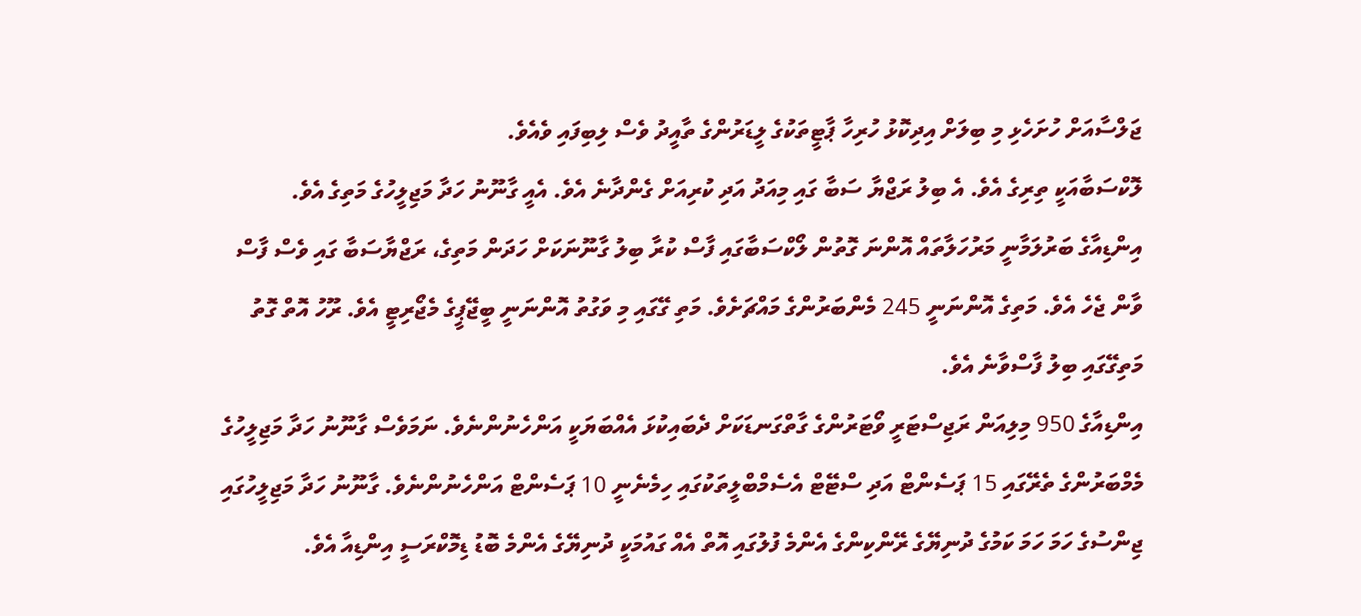ޖަލްސާއަށް ހުށަހެޅި މި ބިލަށް އިދިކޮޅު ހުރިހާ ޕާޓީތަކުގެ ލީޑަރުންގެ ތާއީދު ވެސް ލިބިފައި ވެއެވެ.
ލޮކްސަބާއަކީ ތިރިގެ އެވެ. އެ ބިލު ރަޖްޔާ ސަބާ ގައި މިއަދު އަދި ކުރިއަށް ގެންދާނެ އެވެ. އެއީ ގާނޫނު ހަދާ މަޖިލީހުގެ މަތިގެ އެވެ.
އިންޑިއާގެ ބަރުލަމާނީ މަރުހަލާތައް އޮންނަ ގޮތުން ލޯކްސަބާގައި ފާސް ކުރާ ބިލު ގާނޫނަކަށް ހަދަން މަތިގެ، ރަޖްޔާސަބާ ގައި ވެސް ފާސް ވާން ޖެހެ އެވެ. މަތިގެ އޮންނަނީ 245 މެންބަރުންގެ މައްޗަށެވެ. މަތި ގޭގައި މި ވަގުތު އޮންނަނީ ބީޖޭޕީގެ މެޖޯރިޓީ އެވެ. ރޫހު އޮތް ގޮތު މަތިގޭގައި ބިލު ފާސްވާނެ އެވެ.
އިންޑިއާގެ 950 މިލިއަން ރަޖިސްޓަރީ ވޯޓަރުންގެ ގާތްގަނޑަކަށް ދެބައިކުޅަ އެއްބަޔަކީ އަންހެނުންނެވެ. ނަމަވެސް ގާނޫނު ހަދާ މަޖިލީހުގެ މެމްބަރުންގެ ތެރޭގައި 15 ޕަސެންޓް އަދި ސްޓޭޓް އެސެމްބްލީތަކުގައި ހިމެނެނީ 10 ޕަސެންޓް އަންހެނުންނެވެ. ގާނޫނު ހަދާ މަޖިލީހުގައި ޖިންސުގެ ހަމަ ހަމަ ކަމުގެ ދުނިޔޭގެ ރޭންކިންގެ އެންމެ ފުލުގައި އޮތް އެއް ގައުމަކީ ދުނިޔޭގެ އެންމެ ބޮޑު ޑިމޮކްރަސީ އިންޑިއާ އެވެ.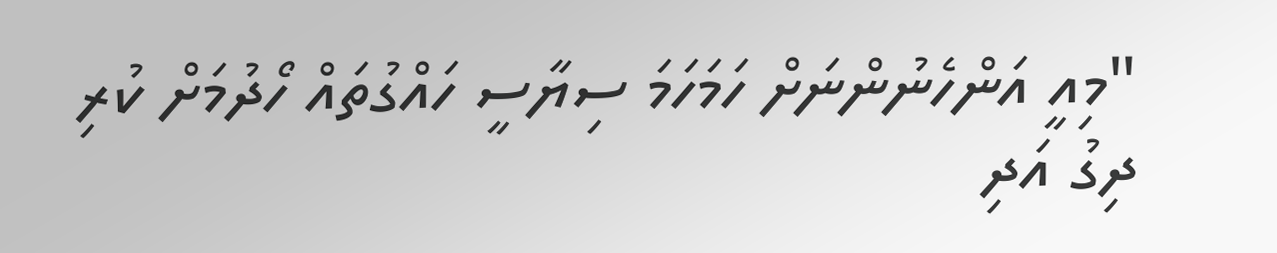"މިއީ އަންހެނުންނަށް ހަމަހަމަ ސިޔާސީ ހައްގުތައް ހޯދުމަށް ކުރި ދިގު އަދި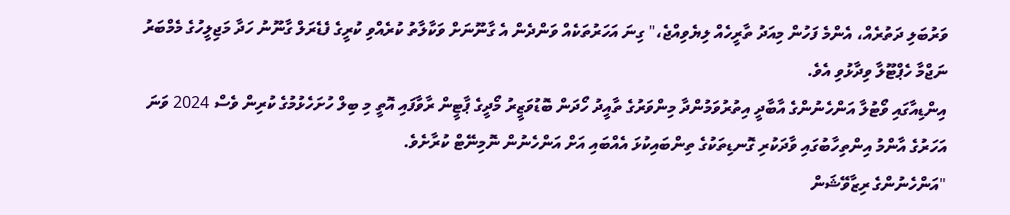ވަރުބަލި ދަތުރެއް، އެންމެ ފަހުން މިއަދު ތާރީހެއް ލިޔެވިއްޖެ،" ގިނަ އަހަރުތަކެއް ވަންދެން އެ ގާނޫނަށް ވަކާލާތު ކުރެއްވި ކުރީގެ ފެޑެރަލް ގާނޫނު ހަދާ މަޖިލީހުގެ މެމްބަރު ނަޖްމާ ހެޕްޓޫލާ ވިދާޅުވި އެވެ.
އިންޑިއާގައި ވޯޓުލާ އަންހެނުންގެ އާބާދީ އިތުރުވަމުންދާ މިންވަރުގެ ތާއީދު ހޯދަން ބޮޑުވަޒީރު މޯދީގެ ޕާޓީން ރާވާފައި އޮތީ މި ބިލް ހުށަހެޅުމުގެ ކުރިން ވެސް 2024 ވަނަ އަހަރުގެ އާންމު އިންތިހާބުގައި ވާދަކުރި ގޮނޑިތަކުގެ ތިންބައިކުޅަ އެއްބައި އަށް އަންހެނުން ނޮމިނޭޓް ކުރާށެވެ.
"އަންހެނުންގެ ރިޒާވޭޝަން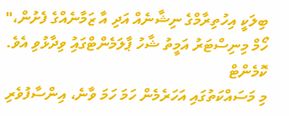ބިލަކީ އިހުތިރާމްގެ ނިޝާނެއް އަދި އާ ޒަމާނެއްގެ ފެށުން،" ހޯމް މިނިސްޓަރު އަމީތު ޝާހު ޕާލަމެންޓްގައިު ވިދާޅުވި އެވެ.
ކޮމެންޓް
މި މަސައްކަތުގައި އަހަރެމެން ހަމަ ހަމަ ވާނެ، އިންސާފުވެރި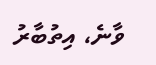ވާނެ، އިތުބާރު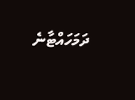ދަމަހައްޓާނެ